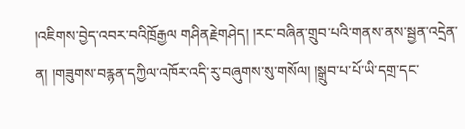།འཇིགས་བྱེད་འབར་བའིཁྲོརྒྱལ གཤིནརྗེགཤེད། །རང་བཞིན་གྲུབ་པའི་གནས་ནས་སྦྱན་འདྲེན་ན། །གཟུགས་བརྙན་དཀྱིལ་འཁོར་འདི་རུ་བཞུགས་སུ་གསོལ། །སྒྲུབ་པ་པོ་ཡི་དགྲ་དང་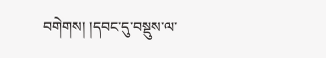བགེགས། །དབང་དུ་བསྡུས་ལ་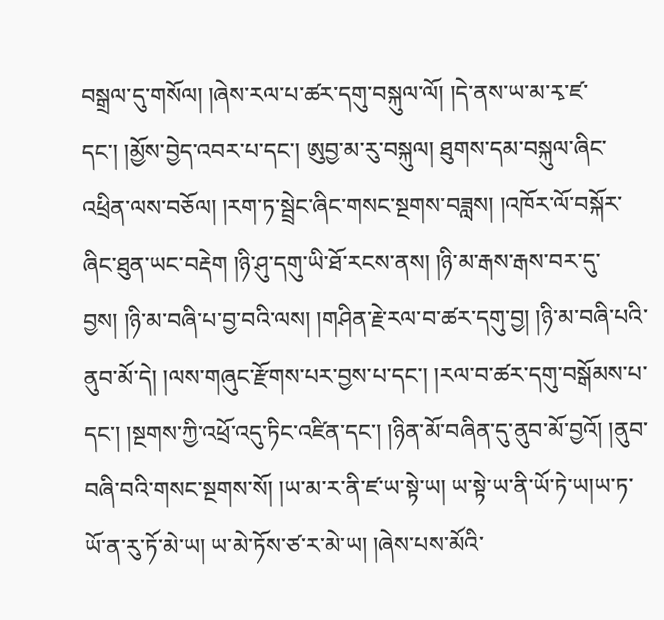བསྒྲལ་དུ་གསོལ། །ཞེས་རལ་པ་ཚར་དགུ་བསྐུལ་ལོ། །དེ་ནས་ཡ་མ་རྭ་ཛ་དང་། །མྱོས་བྱེད་འབར་པ་དང་། ཨུབྱ་མ་རུ་བསྐུལ། ཐུགས་དམ་བསྐུལ་ཞིང་འཕྲིན་ལས་བཅོལ། །རག་ཏ་སྦྲེང་ཞིང་གསང་སྔགས་བཟླས། །འཁོར་ལོ་བསྐོར་ཞིང་ཐུན་ཡང་བརྡེག །ཉི་ཤུ་དགུ་ཡི་ཐོ་རངས་ནས། །ཉི་མ་རྒས་རྒས་བར་དུ་བྱས། །ཉི་མ་བཞི་པ་བྱ་བའི་ལས། །གཤིན་རྗེ་རལ་བ་ཚར་དགུ་བྱ། །ཉི་མ་བཞི་པའི་ནུབ་མོ་དེ། །ལས་གཞུང་རྫོགས་པར་བྱས་པ་དང་། །རལ་བ་ཚར་དགུ་བསྒོམས་པ་དང་། །སྔགས་ཀྱི་འཕྲོ་འདུ་ཏིང་འཛིན་དང་། །ཉིན་མོ་བཞིན་དུ་ནུབ་མོ་བྱའོ། །ནུབ་བཞི་བའི་གསང་སྔགས་སོ། །ཡ་མ་ར་ནི་ཛ་ཡ་སྟེ་ཡ། ཡ་སྟེ་ཡ་ནི་ཡོ་ཏེ་ཡ།ཡ་ཏ་ཡོ་ན་རུ་ཏོ་མེ་ཡ། ཡ་མེ་ཏོས་ཙ་ར་མེ་ཡ། །ཞེས་པས་མོའི་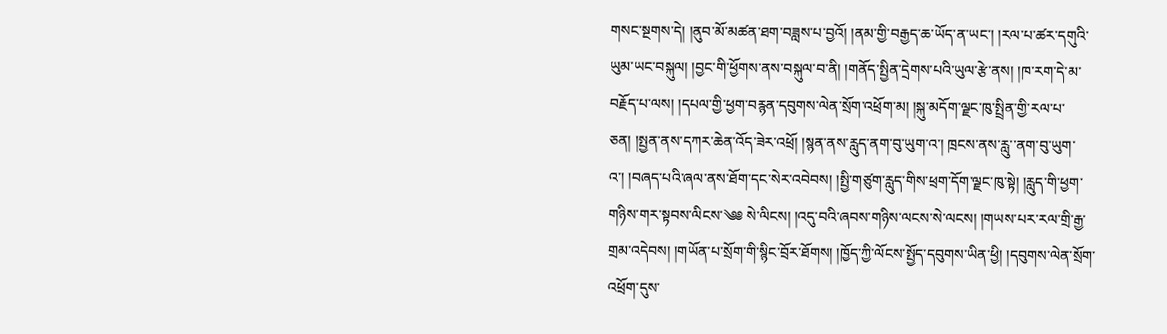གསང་སྔགས་དེ། །ནུབ་མོ་མཚན་ཐག་བཟླས་པ་བྱའོ། །ནམ་གྱི་བརྒྱད་ཆ་ཡོད་ན་ཡང་། །རལ་པ་ཚར་དགུའི་ཡུམ་ཡང་བསྐུལ། །བྱང་གི་ཕྱོགས་ནས་བསྐུལ་བ་ནི། །གནོད་སྤྱིན་དྲེགས་པའི་ཡུལ་རྩེ་ནས། །ཁ་རག་དེ་མ་བརྗོད་པ་ལས། །དཔལ་གྱི་ཕྱག་བརྙན་དབུགས་ལེན་སྲོག་འཕྲོག་མ། །སྐུ་མདོག་ལྗང་ཁུ་སྤྲིན་གྱི་རལ་པ་ཅན། །སྤྱན་ནས་དཀར་ཆེན་འོད་ཟེར་འཕྲོ། །སྙན་ནས་རླུད་ནག་བུ་ཡུག་འ་། ཁྲངས་ནས་རླུ་་ནག་བུ་ཡུག་འ་། །བཞད་པའི་ཞལ་ནས་ཐོག་དང་སེར་འབེབས། །སྤྱི་གཙུག་རླུད་གིས་ཕྲག་དོག་ལྗང་ཁུ་སྟེ། །རླུད་གི་ཕྱག་གཉིས་གར་སྟབས་ལིངས་༄༅ སེ་ལིངས། །འདུ་བའི་ཞབས་གཉིས་ལངས་སེ་ལངས། །གཡས་པར་རལ་གྲི་རྒྱ་གྲམ་འདེབས། །གཡོན་པ་སྲོག་གི་སྙིང་བྲོར་ཐོགས། །ཁྱོད་ཀྱི་ལོངས་སྤྱོད་དབུགས་ཡིན་ཕྱི། །དབུགས་ལེན་སྲོག་འཕྲོག་དུས་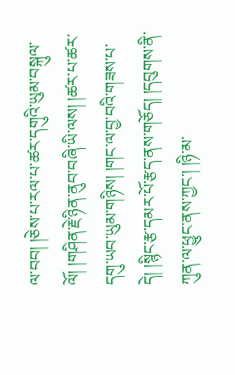ལ་བབ། །ཅེས་པ་རལ་པ་ཚར་དགུའི་ཡུམ་བསྐུལ་ལོ། །གཤིན་རྗེ་ཉིན་ནུབ་བཞི་ཡི་ལས། །ཚར་པ་ཚར་དགུ་ཡབ་ཡུམ་གཉིས། །གང་ལ་བྱ་བའི་གཟས་པ་དེ། །སྙིང་རྩ་དམར་པོ་རྩད་ནས་གཅོད། །དབུགས་ནི་ཀུན་ལ་ཕྱུང་ནས་ཀྱང་། །ཉི་མ་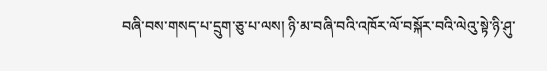བཞི་བས་གསད་པ་དྲུག་ཅུ་པ་ལས། ཉི་མ་བཞི་བའི་འཁོར་ལོ་བསྐོར་བའི་ལེའུ་སྟེ་ཉི་ཤུ་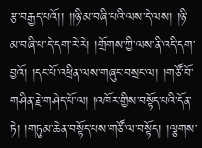རྩ་བརྒྱད་པའོ།། །།ཉི་མ་བཞི་པའི་ལས་དེ་ལས། །ཉི་མ་བཞི་པ་དེ་དག་རེ་རེ། །གྲོགས་ཀྱི་ལས་ནི་འདི་དག་བྱའོ། །དང་པོ་འཕྲིན་ལས་གཞུང་བསྲང་ལ། །གཙོ་བོ་གཤིན་རྗེ་གཤེད་པོ་ལ། །འཁོར་གྱིས་བསྟོད་པའི་དོན་ཏེ། །གཏུམ་ཆེན་བསྟོད་པས་གཙོ་ལ་བསྟོད། །ལྕགས་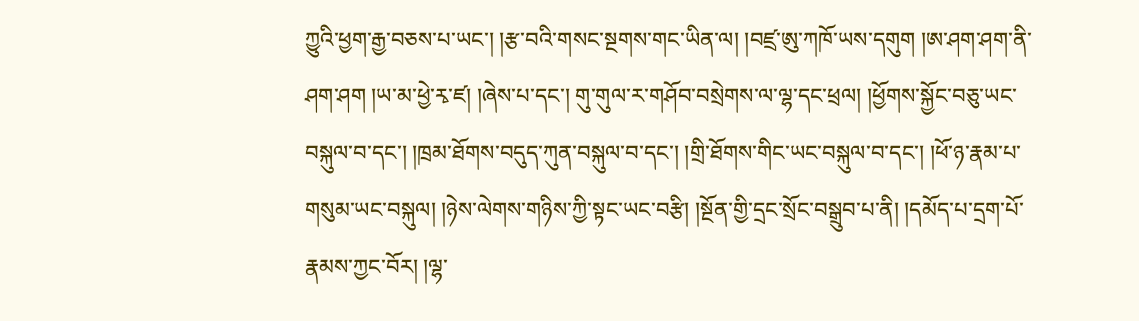ཀྱུའི་ཕྱག་རྒྱ་བཅས་པ་ཡང་། །རྩ་བའི་གསང་སྔགས་གང་ཡིན་ལ། །བཛྲ་ཨུ་ཀཁོ་ཡས་དགུག །ཨ་ཤག་ཤག་ནི་ཤག་ཤག །ཡ་མ་ཕྱེ་རྭ་ཛ། །ཞེས་པ་དང་། གུ་གུལ་ར་གཤོབ་བསྲེགས་ལ་ལྷ་དང་ཕྲལ། །ཕྱོགས་སྐྱོང་བཅུ་ཡང་བསྐུལ་བ་དང་། །ཁྲམ་ཐོགས་བདུད་ཀུན་བསྐུལ་བ་དང་། །གྲི་ཐོགས་གིང་ཡང་བསྐུལ་བ་དང་། །ཕོ་ཉ་རྣམ་པ་གསུམ་ཡང་བསྐུལ། །ཉེས་ལེགས་གཉིས་ཀྱི་སྟང་ཡང་བརྩི། །སྔོན་གྱི་དྲང་སྲོང་བསྒྲུབ་པ་ནི། །དམོད་པ་དྲག་པོ་རྣམས་ཀྱང་བོར། །ལྷ་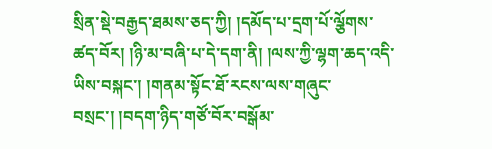སྲིན་སྡེ་བརྒྱད་ཐམས་ཅད་ཀྱི། །དམོད་པ་དྲག་པོ་ལྕོགས་ཚད་བོར། །ཉི་མ་བཞི་པ་དེ་དག་ནི། །ལས་ཀྱི་ལྷག་ཆད་འདི་ཡིས་བསྐང་། །གནམ་སྟོང་ཐོ་རངས་ལས་གཞུང་བསྲང་། །བདག་ཉིད་གཙོ་བོར་བསྒོམ་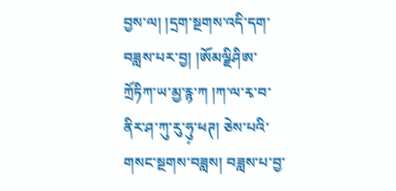བྱས་ལ། །དྲག་སྔགས་འདི་དག་བཟླས་པར་བྱ། །ཨོམལྗིཤིཨ་ཀྲོཏིཀ་ཡ་མྱ་རྙ་ཀ །ཀ་ལ་རྭ་བ་ནིར་ཤ་ཀུ་རུ་ཧུ༷་ཕཊ། ཅེས་པའི་གསང་སྔགས་བཟླས། བཟླས་པ་བྱ་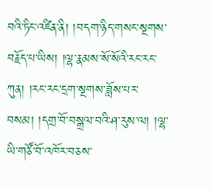བའི་ཏིང་འཛིན་ནི། །བདག་ཉིད་གསང་སྔགས་བརྗོད་པ་ཡིས། །ལྷ་རྣམས་སོ་སོའི་རང་རང་ཀུན། །རང་རང་དྲག་སྔགས་ཟློས་པར་བསམ། །དགྲ་བོ་བསྒྲལ་བའི་ཤ་རུས་ལ། །ལྷ་ཡི་གཙོ་བོ་འཁོར་བཅས་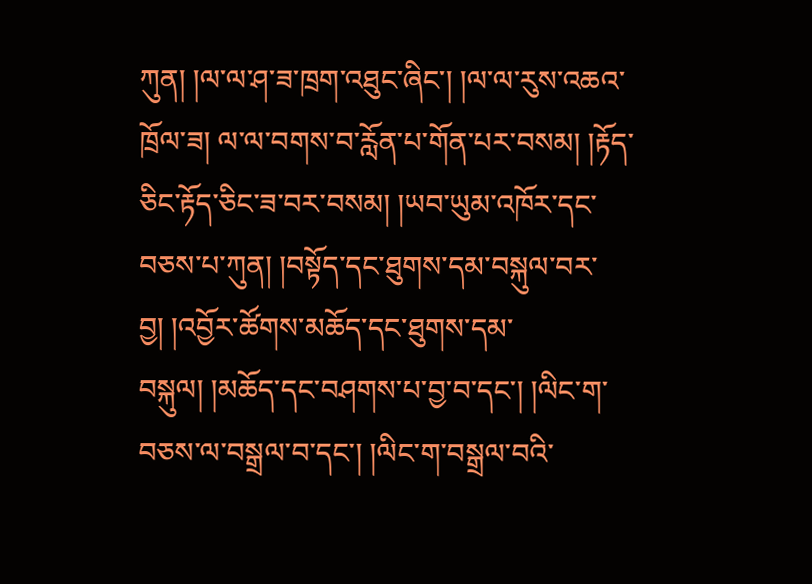ཀུན། །ལ་ལ་ཤ་ཟ་ཁྲག་འཐུང་ཞིང་། །ལ་ལ་རུས་འཆའ་ཁྲོལ་ཟ། ལ་ལ་བགས་བ་རློན་པ་གོན་པར་བསམ། །རྟོད་ཅིང་རྟོད་ཅིང་ཟ་བར་བསམ། །ཡབ་ཡུམ་འཁོར་དང་བཅས་པ་ཀུན། །བསྟོད་དང་ཐུགས་དམ་བསྐུལ་བར་བྱ། །འབྱོར་ཚོགས་མཆོད་དང་ཐུགས་དམ་བསྐུལ། །མཆོད་དང་བཤགས་པ་བྱ་བ་དང་། །ལིང་ག་བཅས་ལ་བསྒྲལ་བ་དང་། །ལིང་ག་བསྒྲལ་བའི་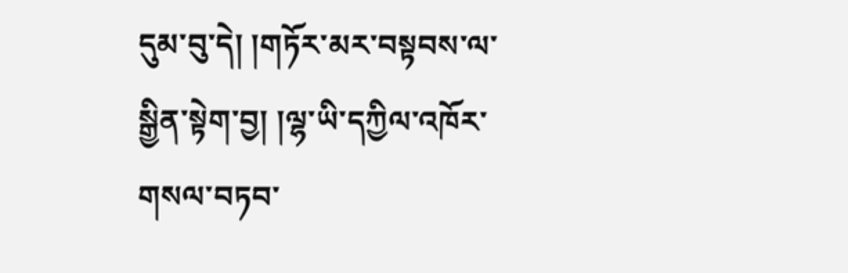དུམ་བུ་དེ། །གཏོར་མར་བསྟབས་ལ་སྒྱིན་སྟེག་བྱ། །ལྷ་ཡི་དཀྱིལ་འཁོར་གསལ་བཏབ་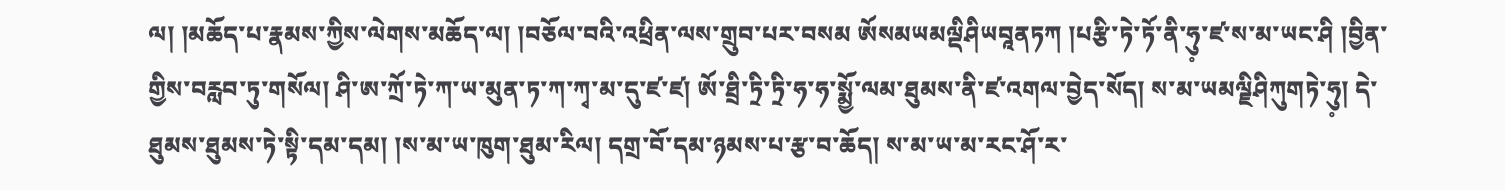ལ། །མཆོད་པ་རྣམས་ཀྱིས་ལེགས་མཆོད་ལ། །བཅོལ་བའི་འཕྲིན་ལས་གྲུབ་པར་བསམ ཨོསམཡམལྡིཤིཡབཱནཏཀ །པརྩི་ཏེ་ཏོ་ནི་ཧུ༷་ཛ་ས་མ་ཡང་ཤི །བྱིན་གྱིས་བརླབ་ཏུ་གསོལ། ཤི་ཨ་ཀྲོ་ཏེ་ཀ་ཡ་མུན་ཏ་ཀ་ཀྭ་མ་དུ་ཛ་ཛ། ཨོ་ཐྲི་ཏྲི་ཏྲི་ཧ་ཧ་སྨྱོ་ལམ་ཐུམས་ནི་ཛ་འགལ་བྱེད་སོད། ས་མ་ཡམལྗིཤིཀུགཏེ་ཧུ༷། དེ་ཐུམས་ཐུམས་ཏེ་སྟི་དམ་དམ། །ས་མ་ཡ་ཁུག་ཐུམ་རིལ། དགྲ་བོ་དམ་ཉམས་པ་རྩ་བ་ཆོད། ས་མ་ཡ་མ་རང་ཤོ་ར་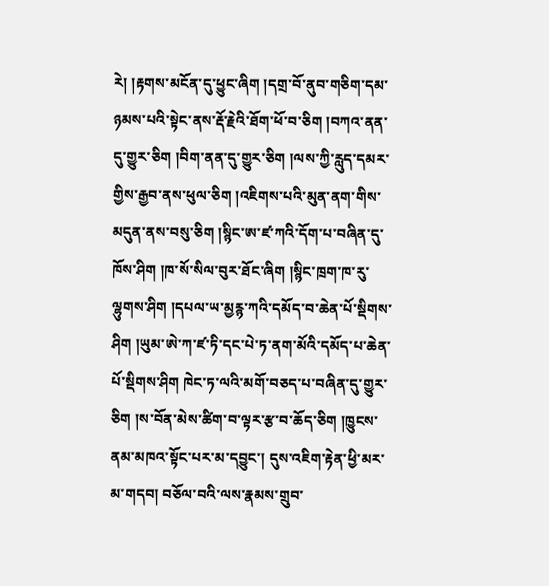རེ། །རྟགས་མངོན་དུ་ཕྱུང་ཞིག །དགྲ་བོ་ནུབ་གཅིག་དམ་ཉམས་པའི་སྟེང་ནས་རྡོ་རྗེའི་ཐོག་ཕོ་བ་ཅིག །བཀའ་ནན་དུ་གྱུར་ཅིག །བིག་ནན་དུ་གྱུར་ཅིག །ལས་ཀྱི་རླུད་དམར་གྱིས་རྒྱབ་ནས་ཕུལ་ཅིག །འཇིགས་པའི་མུན་ནག་གིས་མདུན་ནས་བསུ་ཅིག །སྙིང་ཨ་ཛ་ཀའི་དོག་པ་བཞིན་དུ་ཁོས་ཤིག །ཁ་སོ་སིལ་བུར་ཐོང་ཞིག །སྙིང་ཁྲག་ཁ་རུ་ལྷུགས་ཤིག །དཔལ་ཡ་མྱརྙ་ཀའི་དམོད་བ་ཆེན་པོ་སྡིགས་ཤིག །ཡུམ་ཨེ་ཀ་ཛ་ཏི་དང་པེ་ཏ་ནག་མོའི་དམོད་པ་ཆེན་པོ་སྡིགས་ཤིག ཁེང་ཏ་ལའི་མགོ་བཅད་པ་བཞིན་དུ་གྱུར་ཅིག །ས་བོན་མེས་ཚིག་བ་ལྟར་རྩ་བ་ཆོད་ཅིག །ཁྱུངས་ནམ་མཁའ་སྟོང་པར་མ་དབྱུང་། དུས་འཇིག་རྟེན་ཕྱི་མར་མ་གདབ། བཅོལ་བའི་ལས་རྣམས་གྲུབ་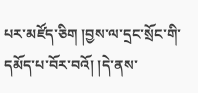པར་མཛོད་ཅིག །བྱས་ལ་དྲང་སྲོང་གི་དམོད་པ་བོར་བའོ། །དེ་ནས་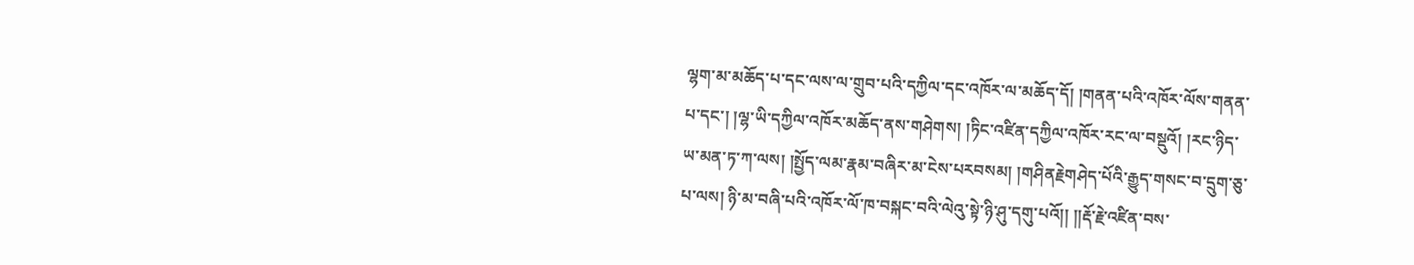ལྷག་མ་མཆོད་པ་དང་ལས་ལ་གྲུབ་པའི་དཀྱིལ་དང་འཁོར་ལ་མཆོད་དོ། །གནན་པའི་འཁོར་ལོས་གནན་པ་དང་། །ལྷ་ཡི་དཀྱིལ་འཁོར་མཆོད་ནས་གཤེགས། །ཏིང་འཛིན་དཀྱིལ་འཁོར་རང་ལ་བསྡུའོ། །རང་ཉིད་ཡ་མན་ཏ་ཀ་ལས། །སྤྱོད་ལམ་རྣམ་བཞིར་མ་ངེས་པརབསམ། །གཤིནརྗེགཤེད་པོའི་རྒྱུད་གསང་བ་དྲུག་ཅུ་པ་ལས། ཉི་མ་བཞི་པའི་འཁོར་ལོ་ཁ་བསྐང་བའི་ལེའུ་སྟེ་ཉི་ཤུ་དགུ་པའོ།། །།རྡོ་རྗེ་འཛིན་བས་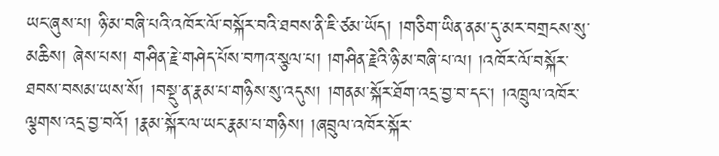ཡང་ཞུས་པ། ཉི་མ་བཞི་པའི་འཁོར་ལོ་བསྐོར་བའི་ཐབས་ནི་ཇི་ཙམ་ཡོད། །གཅིག་ཡིན་ནམ་དུ་མར་བགྲངས་སུ་མཆིས། ཞེས་པས། གཤིན་རྗེ་གཤེད་པོས་བཀའ་སྩལ་པ། །གཤིན་རྗེའི་ཉི་མ་བཞི་པ་ལ། །འཁོར་ལོ་བསྐོར་ཐབས་བསམ་ཡས་སོ། །བསྡུ་ན་རྣམ་པ་གཉིས་སུ་འདུས། །གནམ་སྐོར་ཐོག་འདྲ་བྱ་བ་དང་། །འཁྲུལ་འཁོར་ལྕགས་འདྲ་བྱ་བའོ། །རྣམ་སྐོར་ལ་ཡང་རྣམ་པ་གཉིས། །ཞབྲུལ་འཁོར་སྐོར་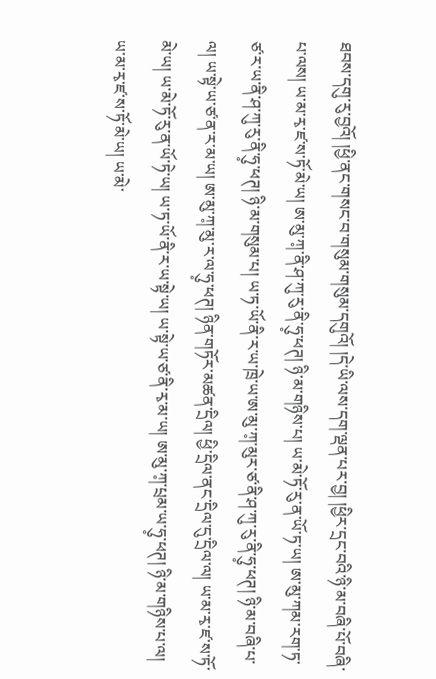ཐབས་དགུ་རུ་བྱའོ། །ཕྱི་ནང་གསང་བ་གསུམ་གསུམ་དགུའོ། །དེ་ཡི་ལས་དག་ལྡན་པར་བྱ། །ཕྱིར་དྲང་བའི་ཉི་མ་བཞི་པོ་བཞི་པ་ལས། ཡ་མ་རྭ་ཛ་ས་ཏོ་མེ་ཡ། ཨ་མུ་ཀ༷་ནི་ཤ་ཀུ་རུ་ནི་ཧུ༷་ཕཊ། ཉི་མ་གཉིས་པ། ཡ་མེ་ཏོ་རུ་ན་ཡོ་ཏ་ཡ། ཨ་མུ་ཀམ་རག་ཏ་ཙ་ར་ཡ་ནི་ཤ་ཀུ་རུ་ནི་ཧུ༷་ཕཊ། ཉི་མ་གསུམ་པ། ཡ་ཏ་ཡོ་ནི་ར་ཡ་ཁྲེ་ཡ་ཨ་མུ་ཀ༷་མུར་ཙ་ནི་ཤ་ཀུ་རུ་ནི་ཧུ༷་ཕཊ། ཉི་མ་བཞི་པ་ལ། ཡ་སྟེ་ཡ་ཙ་ན་ར་མ་ཡ། ཨ་མུ་ཀ༷་མུ་ར་ལ་ཧུ༷་ཕཊ། ཉིན་གཏོར་མཚན་དྲིལ། ཕྱི་དྲིལ་ནང་དྲིལ་དུ་དྲིལ་ལ། ཡ་མ་རྭ་ཛ་ས་ཏོ་མེ་ཡ། ཡ་མེ་ཏོ་རུ་ན་ཡོ་ཏེ་ཡ། ཡ་ཏ་ཡོ་ནི་ར་ཡ་སྟེ་ཡ། ཡ་སྟེ་ཡ་ཙ་ནི་རྭ་མ་ཡ། ཨ་མུ་ཀ༷་པྲམ་ཡ་ཧུ༷་ཕཊ། ཉི་མ་གཉིས་པ་ལ། ཡ་མ་རྭ་ཛ་ས་ཏོ་མེ་ཡ། ཡ་མེ་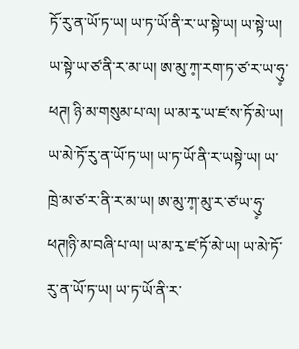ཏོ་རུ་ན་ཡོ་ཏ་ཡ། ཡ་ཏ་ཡོ་ནི་ར་ཡ་སྟེ་ཡ། ཡ་སྟེ་ཡ། ཡ་སྟེ་ཡ་ཙ་ནི་ར་མ་ཡ། ཨ་མུ་ཀ༷་རག་ཏ་ཙ་ར་ཡ་ཧུ༷་ཕཊ། ཉི་མ་གསུམ་པ་ལ། ཡ་མ་རྭ་ཡ་ཛ་ས་ཏོ་མེ་ཡ། ཡ་མེ་ཏོ་རུ་ན་ཡོ་ཏ་ཡ། ཡ་ཏ་ཡོ་ནི་ར་ཡསྟེ་ཡ། ཡ་ཁྲེ་མ་ཙ་ར་ནི་ར་མ་ཡ། ཨ་མུ་ཀ༷་མུ་ར་ཙ་ཡ་ཧུ༷་ཕཊ།ཉི་མ་བཞི་པ་ལ། ཡ་མ་རྭ་ཛ་ཏོ་མེ་ཡ། ཡ་མེ་ཏོ་རུ་ན་ཡོ་ཏ་ཡ། ཡ་ཏ་ཡོ་ནི་ར་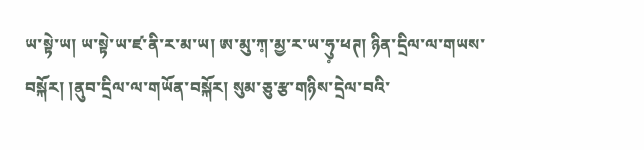ཡ་སྟེ་ཡ། ཡ་སྟེ་ཡ་ཛ་ནི་ར་མ་ཡ། ཨ་མུ་ཀ༷་མྱ་ར་ཡ་ཧུ༷་ཕཊ། ཉིན་དྲིལ་ལ་གཡས་བསྐོར། །ནུབ་དྲིལ་ལ་གཡོན་བསྐོར། སུམ་ཅུ་རྩ་གཉིས་དྲེལ་བའི་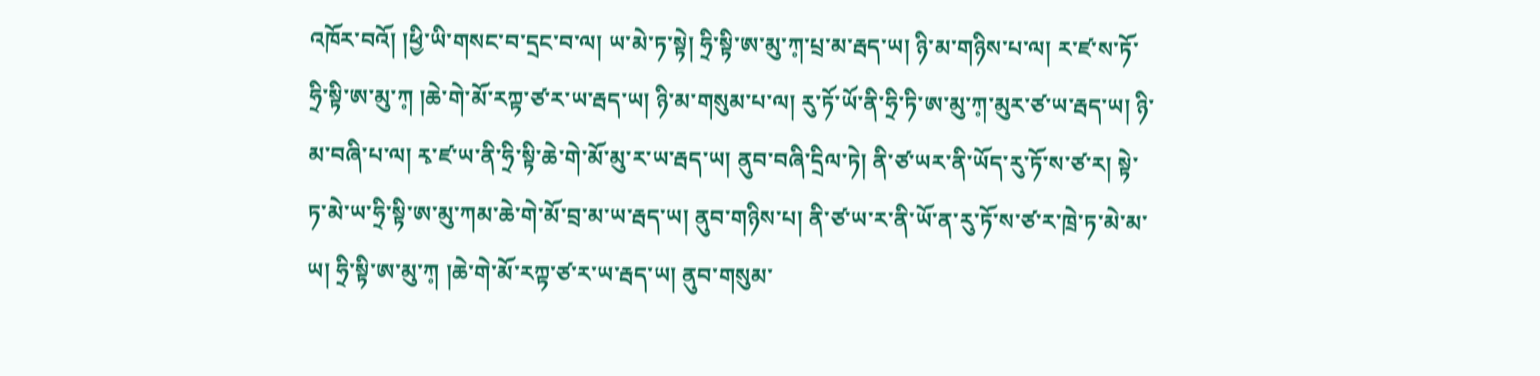འཁོར་བའོ། །ཕྱི་ཡི་གསང་བ་དྲང་བ་ལ། ཡ་མེ་ཏ་སྟེ། ཧྲི་སྟི་ཨ་མུ་ཀ༷་པྲ་མ་རྦད་ཡ། ཉི་མ་གཉིས་པ་ལ། ར་ཛ་ས་ཏོ་ཧྲི་སྟི་ཨ་མུ་ཀ༷ །ཆེ་གེ་མོ་རཀྟ་ཙ་ར་ཡ་རྦད་ཡ། ཉི་མ་གསུམ་པ་ལ། རུ་ཏོ་ཡོ་ནི་ཧྲི་ཏི་ཨ་མུ་ཀ༷་མུར་ཙ་ཡ་རྦད་ཡ། ཉི་མ་བཞི་པ་ལ། རྭ་ཛ་ཡ་ནི་ཧྲི་སྟི་ཆེ་གེ་མོ་མུ་ར་ཡ་རྦད་ཡ། ནུབ་བཞི་དྲིལ་ཏེ། ནི་ཙ་ཡར་ནི་ཡོད་རུ་ཏོ་ས་ཙ་ར། སྟེ་ཏ་མེ་ཡ་ཧྲི་སྟི་ཨ་མུ་ཀམ་ཆེ་གེ་མོ་བྲ་མ་ཡ་རྦད་ཡ། ནུབ་གཉིས་པ། ནི་ཙ་ཡ་ར་ནི་ཡོ་ན་རུ་ཏོ་ས་ཙ་ར་ཁྲེ་ཏ་མེ་མ་ཡ། ཧྲི་སྟི་ཨ་མུ་ཀ༷ །ཆེ་གེ་མོ་རཀྟ་ཙ་ར་ཡ་རྦད་ཡ། ནུབ་གསུམ་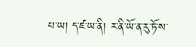པ་ཡ། ད་ཛ་ཡ་ནི། ར་ནི་ཡོ་ན་རུ་ཏོ་ས་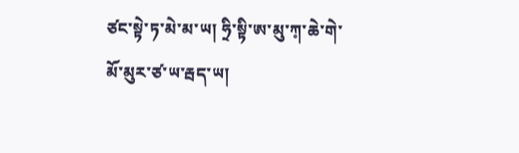ཙང་སྟེ་ཏ་མེ་མ་ཡ། ཧྲི་སྟི་ཨ་མུ་ཀ༷་ཆེ་གེ་མོ་མུར་ཙ་ཡ་རྦད་ཡ།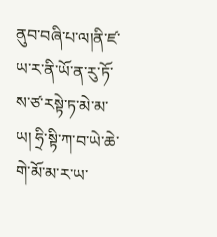ནུབ་བཞི་པ་ལ།ནི་ཛ་ཡ་ར་ནི་ཡོ་ན་རུ་ཏོ་ས་ཙ་རསྟེ་ཏ་མེ་མ་ཡ། ཧྲི་སྟི་ཀ་བ་ཡེ་ཆེ་གེ་མོ་མ་ར་ཡ་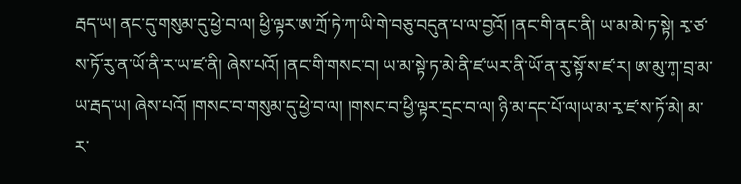རྦད་ཡ། ནང་དུ་གསུམ་དུ་ཕྱེ་བ་ལ། ཕྱི་ལྟར་ཨ་ཀྲོ་ཏེ་ཀ་ཡི་གེ་བཅུ་བདུན་པ་ལ་བྱའོ། །ནང་གི་ནང་ནི། ཡ་མ་མེ་ཏ་སྟེ། རྭ་ཙ་ས་ཏོ་རུ་ན་ཡོ་ནི་ར་ཡ་ཛ་ནི། ཞེས་པའོ། །ནང་གི་གསང་བ། ཡ་མ་སྟེ་ཏ་མེ་ནི་ཛ་ཡར་ནི་ཡོ་ན་རུ་སྟོ་ས་ཛ་ར། ཨ་མུ་ཀ༷་བྲ་མ་ཡ་རྦད་ཡ། ཞེས་པའོ། །གསང་བ་གསུམ་དུ་ཕྱེ་བ་ལ། །གསང་བ་ཕྱི་ལྟར་དྲང་བ་ལ། ཉི་མ་དང་པོ་ལ།ཡ་མ་རྭ་ཛ་ས་ཏོ་མེ། མ་ར་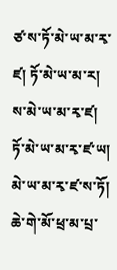ཙ་ས་ཏོ་མེ་ཡ་མ་རྭ་ཛ། ཏོ་མེ་ཡ་མ་ར། ས་མེ་ཡ་མ་རྭ་ཛ། ཏོ་མེ་ཡ་མ་རྭ་ཛ་ཡ། མེ་ཡ་མ་རྭ་ཛ་ས་ཏོ། ཆེ་གེ་མོ་ཕྲ་མ་པྲ་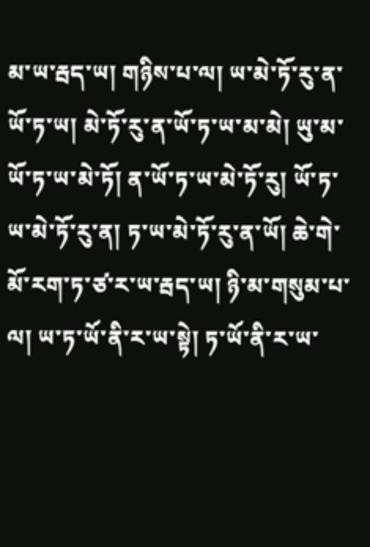མ་ཡ་རྦད་ཡ། གཉིས་པ་ལ། ཡ་མེ་ཏོ་རུ་ན་ཡོ་ཏ་ཡ། མེ་ཏོ་རུ་ན་ཡོ་ཏ་ཡ་མ་མེ། ཡུ་མ་ཡོ་ཏ་ཡ་མེ་ཏོ། ན་ཡོ་ཏ་ཡ་མེ་ཏོ་རུ། ཡོ་ཏ་ཡ་མེ་ཏོ་རུ་ན། ཏ་ཡ་མེ་ཏོ་རུ་ན་ཡོ། ཆེ་གེ་མོ་རག་ཏ་ཙ་ར་ཡ་རྦད་ཡ། ཉི་མ་གསུམ་པ་ལ། ཡ་ཏ་ཡོ་ནི་ར་ཡ་སྟེ། ཏ་ཡོ་ནི་ར་ཡ་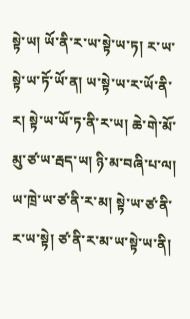སྟེ་ཡ། ཡོ་ནི་ར་ཡ་སྟེ་ཡ་ཏ། ར་ཡ་སྟེ་ཡ་ཏོ་ཡོ་ན། ཡ་སྟེ་ཡ་ར་ཡོ་ནི་ར། སྟེ་ཡ་ཡོ་ཏ་ནི་ར་ཡ། ཆེ་གེ་མོ་མུ་ཙ་ཡ་རྦད་ཡ། ཉི་མ་བཞི་པ་ལ། ཡ་ཁྲེ་ཡ་ཙ་ནི་ར་མ། སྟེ་ཡ་ཙ་ནི་ར་ཡ་སྟེ། ཙ་ནི་ར་མ་ཡ་སྟེ་ཡ་ནི།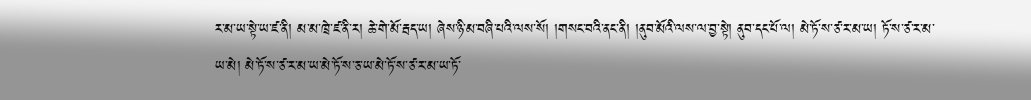ར་མ་ཡ་སྟེ་ཡ་ཛ་ནི། མ་མ་ཁྲེ་ཛ་ནི་ར། ཆེ་གེ་མོ་རྦད་ཡ། ཞེས་ཉི་མ་བཞི་པའི་ལས་སོ། །གསང་བའི་ནང་ནི། །ནུབ་མོའི་ལས་ལ་བྱ་སྟེ། ནུབ་དང་པོ་ལ། མེ་ཏོ་ས་ཙ་ར་མ་ཡ། ཏོ་ས་ཙ་ར་མ་ཡ་མེ། མེ་ཏོ་ས་ཙ་ར་མ་ཡ་མེ་ཏོ་ས་ཅ་ཡ་མེ་ཏོ་ས་ཙ་ར་མ་ཡ་ཏོ་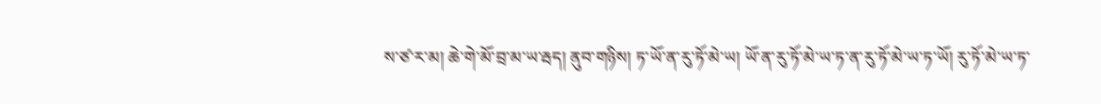ས་ཙ་ར་མ། ཆེ་གེ་མོ་བྲ་མ་ཡ་རྦད། ནུབ་གཉིས། ཏ་ཡོ་ན་རུ་ཏོ་མེ་ཡ། ཡོ་ན་རུ་ཏོ་མེ་ཡ་ཏ་ན་རུ་ཏོ་མེ་ཡ་ཏ་ཡོ། རུ་ཏོ་མེ་ཡ་ཏ་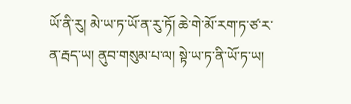ཡོ་ནི་རུ། མེ་ཡ་ཏ་ཡོ་ན་རུ་ཏོ། ཆེ་གེ་མོ་རག་ཏ་ཙ་ར་ན་རྦད་ཡ། ནུབ་གསུམ་པ་ལ། སྟེ་ཡ་ཏ་ནི་ཡོ་ཏ་ཡ།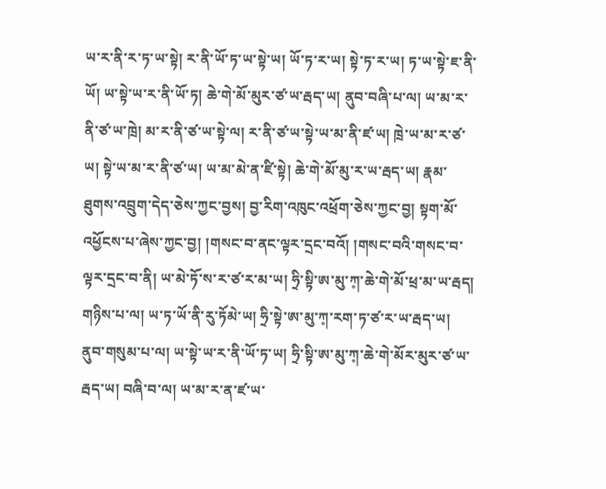ཡ་ར་ནི་ར་ཏ་ཡ་སྟེ། ར་ནི་ཡོ་ཏ་ཡ་སྟེ་ཡ། ཡོ་ཏ་ར་ཡ། སྟེ་ཏ་ར་ཡ། ཏ་ཡ་སྟེ་ཇ་ནི་ཡོ། ཡ་སྟེ་ཡ་ར་ནི་ཡོ་ཏ། ཆེ་གེ་མོ་མུར་ཙ་ཡ་རྦད་ཡ། ནུབ་བཞི་པ་ལ། ཡ་མ་ར་ནི་ཙ་ཡ་ཁྲེ། མ་ར་ནི་ཙ་ཡ་སྟེ་ལ། ར་ནི་ཙ་ཡ་སྟེ་ཡ་མ་ནི་ཛ་ཡ། ཁྲེ་ཡ་མ་ར་ཙ་ཡ། སྟེ་ཡ་མ་ར་ནི་ཙ་ཡ། ཡ་མ་མེ་ན་ཛི་སྟེ། ཆེ་གེ་མོ་མུ་ར་ཡ་རྦད་ཡ། རྣམ་ཐུགས་འབྲུག་དེད་ཅེས་ཀྱང་བྱས། བྱ་རིག་འཁུང་འཕྲོག་ཅེས་ཀྱང་བྱ། སྟག་མོ་འཕྱོངས་པ་ཞེས་ཀྱང་བྱ། །གསང་བ་ནང་ལྟར་དྲང་བའོ། །གསང་བའི་གསང་བ་ལྟར་དྲང་བ་ནི། ཡ་མེ་ཏོ་ས་ར་ཙ་ར་མ་ཡ། ཧྲི་སྟི་ཨ་མུ་ཀ༷་ཆེ་གེ་མོ་ཕྲ་མ་ཡ་རྦད། གཉིས་པ་ལ། ཡ་ཏ་ཡོ་ནི་རུ་ཏོམེ་ཡ། ཧྲི་སྟེ་ཨ་མུ་ཀ༷་རག་ཏ་ཙ་ར་ཡ་རྦད་ཡ། ནུབ་གསུམ་པ་ལ། ཡ་སྟེ་ཡ་ར་ནི་ཡོ་ཏ་ཡ། ཧྲི་སྟི་ཨ་མུ་ཀ༷་ཆེ་གེ་མོར་མུར་ཙ་ཡ་རྦད་ཡ། བཞི་བ་ལ། ཡ་མ་ར་ན་ཛ་ཡ་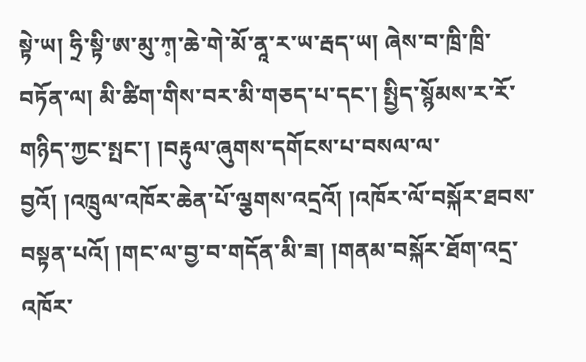སྟེ་ཡ། ཧྲི་སྟི་ཨ་མུ་ཀ༷་ཆེ་གེ་མོ་ནཱ་ར་ཡ་རྦད་ཡ། ཞེས་བ་ཁྲི་ཁྲི་བཏོན་ལ། མི་ཚིག་གིས་བར་མི་གཅད་པ་དང་། སྤྱིད་སྙོམས་ར་རོ་གཉིད་ཀྱང་སྤང་། །བརྟུལ་ཞུགས་དགོངས་པ་བསལ་ལ་བྱའོ། །འཁྲུལ་འཁོར་ཆེན་པོ་ལྕགས་འདྲའོ། །འཁོར་ལོ་བསྐོར་ཐབས་བསྟན་པའོ། །གང་ལ་བྱ་བ་གདོན་མི་ཟ། །གནམ་བསྐོར་ཐོག་འདྲ་འཁོར་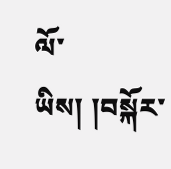ལོ་ཡིས། །བསྐོར་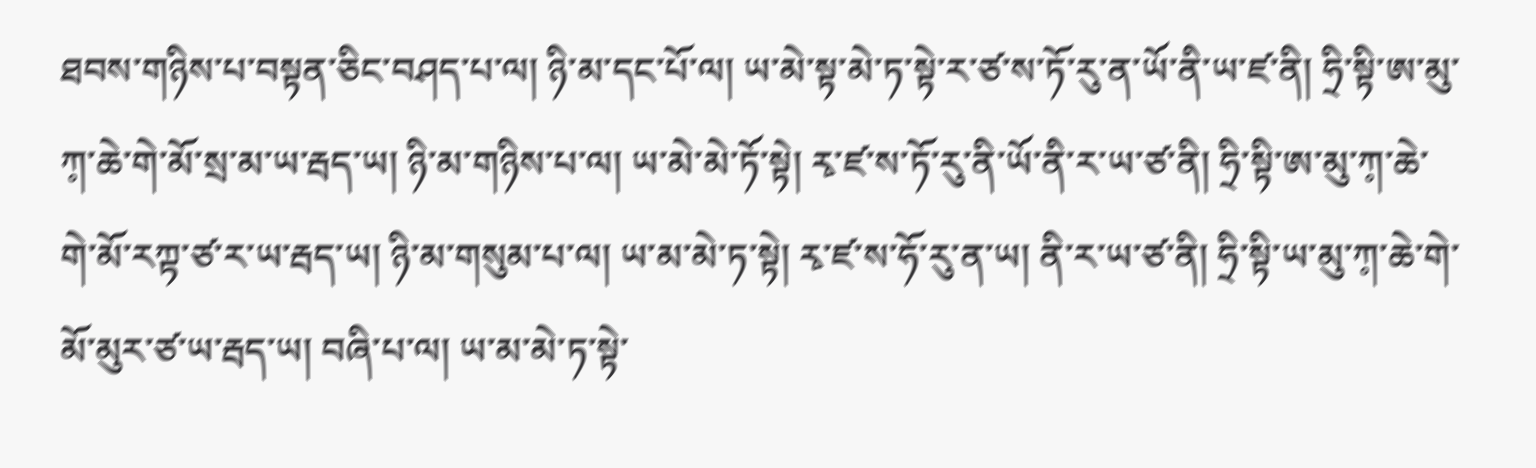ཐབས་གཉིས་པ་བསྟན་ཅིང་བཤད་པ་ལ། ཉི་མ་དང་པོ་ལ། ཡ་མེ་སྟ་མེ་ཏ་སྟེ་ར་ཙ་ས་ཏོ་རུ་ན་ཡོ་ནི་ཡ་ཛ་ནི། ཧྲི་སྟི་ཨ་མུ་ཀ༷་ཆེ་གེ་མོ་སྲ་མ་ཡ་རྦད་ཡ། ཉི་མ་གཉིས་པ་ལ། ཡ་མེ་མེ་ཏོ་སྟེ། རྭ་ཛ་ས་ཏོ་རུ་ནི་ཡོ་ནི་ར་ཡ་ཙ་ནི། ཧྲི་སྟི་ཨ་མུ་ཀ༷་ཆེ་གེ་མོ་རཀྟ་ཙ་ར་ཡ་རྦད་ཡ། ཉི་མ་གསུམ་པ་ལ། ཡ་མ་མེ་ཏ་སྟེ། རྭ་ཛ་ས་ཧོ་རུ་ན་ཡ། ནི་ར་ཡ་ཙ་ནི། ཧྲི་སྟི་ཡ་མུ་ཀ༷་ཆེ་གེ་མོ་མུར་ཙ་ཡ་རྦད་ཡ། བཞི་པ་ལ། ཡ་མ་མེ་ཏ་སྟེ་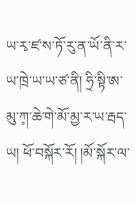ཡ་རྭ་ཛ་ས་ཏོ་རུ་ན་ཡོ་ནི་ར་ཡ་ཁྲེ་ཡ་ཡ་ཙ་ནི། ཧྲི་སྟི་ཨ་མུ་ཀ༷་ཆེ་གེ་མོ་མྱ་ར་ཡ་རྦད་ཡ། ཕོ་བསྐོར་རོ། །མོ་སྐོར་ལ་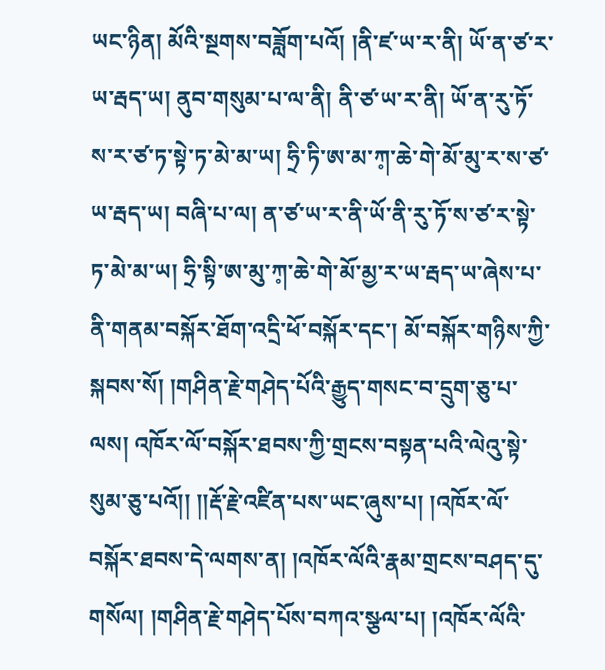ཡང་ཉིན། མོའི་སྔགས་བཟློག་པའོ། །ནི་ཛ་ཡ་ར་ནི། ཡོ་ན་ཙ་ར་ཡ་རྦད་ཡ། ནུབ་གསུམ་པ་ལ་ནི། ནི་ཙ་ཡ་ར་ནི། ཡོ་ན་རུ་ཏོ་ས་ར་ཙ་ཏ་སྟེ་ཏ་མེ་མ་ཡ། ཧྲི་ཏི་ཨ་མ་ཀ༷་ཆེ་གེ་མོ་མུ་ར་ས་ཙ་ཡ་རྦད་ཡ། བཞི་པ་ལ། ན་ཙ་ཡ་ར་ནི་ཡོ་ནི་རུ་ཏོ་ས་ཙ་ར་སྟེ་ཏ་མེ་མ་ཡ། ཧྲི་སྟི་ཨ་མུ་ཀ༷་ཆེ་གེ་མོ་མྱ་ར་ཡ་རྦད་ཡ་ཞེས་པ་ནི་གནམ་བསྐོར་ཐོག་འདྲི་ཕོ་བསྐོར་དང་། མོ་བསྐོར་གཉིས་ཀྱི་སྐབས་སོ། །གཤིན་རྗེ་གཤེད་པོའི་རྒྱུད་གསང་བ་དྲུག་ཅུ་པ་ལས། འཁོར་ལོ་བསྐོར་ཐབས་ཀྱི་གྲངས་བསྟན་པའི་ལེའུ་སྟེ་སུམ་ཅུ་པའོ།། །།རྡོ་རྗེ་འཛིན་པས་ཡང་ཞུས་པ། །འཁོར་ལོ་བསྐོར་ཐབས་དེ་ལགས་ན། །འཁོར་ལོའི་རྣམ་གྲངས་བཤད་དུ་གསོལ། །གཤིན་རྗེ་གཤེད་པོས་བཀའ་སྩལ་པ། །འཁོར་ལོའི་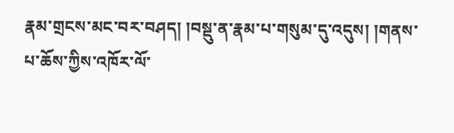རྣམ་གྲངས་མང་བར་བཤད། །བསྡུ་ན་རྣམ་པ་གསུམ་དུ་འདུས། །གནས་པ་ཆོས་ཀྱིས་འཁོར་ལོ་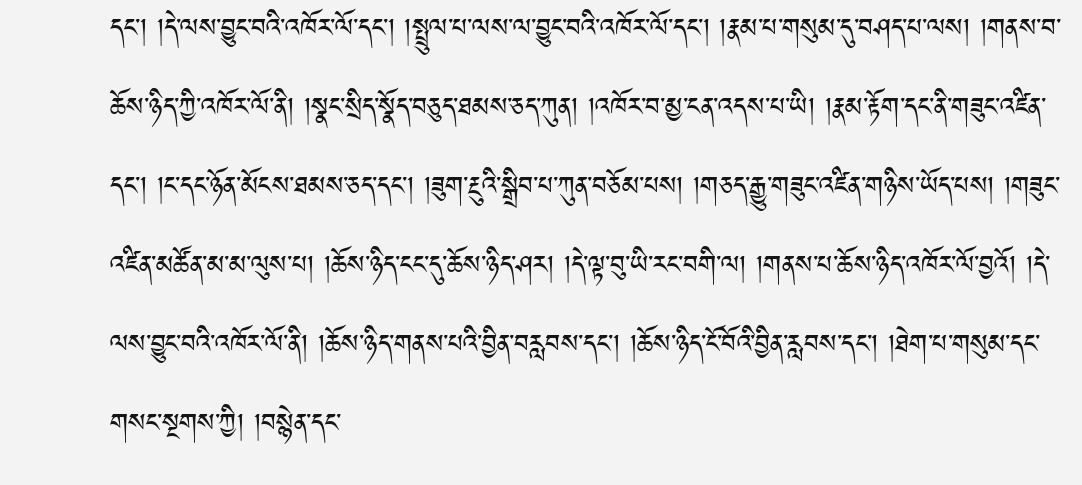དང་། །དེ་ལས་བྱུང་བའི་འཁོར་ལོ་དང་། །སྤྲུལ་པ་ལས་ལ་བྱུང་བའི་འཁོར་ལོ་དང་། །རྣམ་པ་གསུམ་དུ་བཤད་པ་ལས། །གནས་བ་ཆོས་ཉིད་ཀྱི་འཁོར་ལོ་ནི། །སྣང་སྲིད་སྣོད་བཅུད་ཐམས་ཅད་ཀུན། །འཁོར་བ་མྱ་ངན་འདས་པ་ཡི། །རྣམ་རྟོག་དང་ནི་གཟུང་འཛིན་དང་། །ང་དང་ཉོན་མོངས་ཐམས་ཅད་དང་། །ཟུག་རྔུའི་སྒྲིབ་པ་ཀུན་བཅོམ་པས། །གཅད་རྒྱུ་གཟུང་འཛིན་གཉིས་ཡོད་པས། །གཟུང་འཛིན་མཚོན་མ་མ་ལུས་པ། །ཆོས་ཉིད་ངང་དུ་ཆོས་ཉིད་ཤར། །དེ་ལྟ་བུ་ཡི་རང་བགི་ལ། །གནས་པ་ཆོས་ཉིད་འཁོར་ལོ་བྱའོ། །དེ་ལས་བྱུང་བའི་འཁོར་ལོ་ནི། །ཆོས་ཉིད་གནས་པའི་བྱིན་བརླབས་དང་། །ཆོས་ཉིད་ངོ་བོའི་བྱིན་རླབས་དང་། །ཐེག་པ་གསུམ་དང་གསང་སྔགས་ཀྱི། །བསྙེན་དང་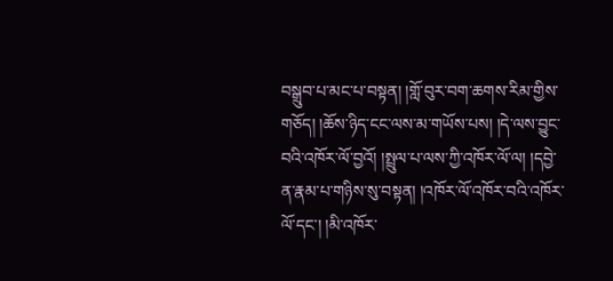བསྒྲུབ་པ་མང་པ་བསྟན། །གློ་བུར་བག་ཆགས་རིམ་གྱིས་གཅོད། །ཆོས་ཉིད་ངང་ལས་མ་གཡོས་པས། །དེ་ལས་བྱུང་བའི་འཁོར་ལོ་བྱའོ། །སྤྲུལ་པ་ལས་ཀྱི་འཁོར་ལོ་ལ། །དབྱེ་ན་རྣམ་པ་གཉིས་སུ་བསྟན། །འཁོར་ལོ་འཁོར་བའི་འཁོར་ལོ་དང་། །མི་འཁོར་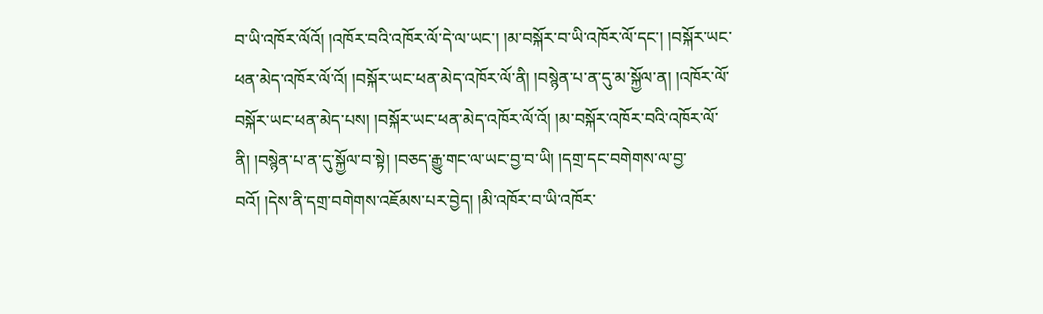བ་ཡི་འཁོར་ལོའོ། །འཁོར་བའི་འཁོར་ལོ་དེ་ལ་ཡང་། །མ་བསྐོར་བ་ཡི་འཁོར་ལོ་དང་། །བསྐོར་ཡང་ཕན་མེད་འཁོར་ལོ་འོ། །བསྐོར་ཡང་ཕན་མེད་འཁོར་ལོ་ནི། །བསྙེན་པ་ན་དུ་མ་སྐྱོལ་ན། །འཁོར་ལོ་བསྐོར་ཡང་ཕན་མེད་པས། །བསྐོར་ཡང་ཕན་མེད་འཁོར་ལོ་འོ། །མ་བསྐོར་འཁོར་བའི་འཁོར་ལོ་ནི། །བསྙེན་པ་ན་དུ་སྐྱོལ་བ་སྟེ། །བཅད་རྒྱུ་གང་ལ་ཡང་བྱ་བ་ཡི། །དགྲ་དང་བགེགས་ལ་བྱ་བའོ། །དེས་ནི་དགྲ་བགེགས་འཇོམས་པར་བྱེད། །མི་འཁོར་བ་ཡི་འཁོར་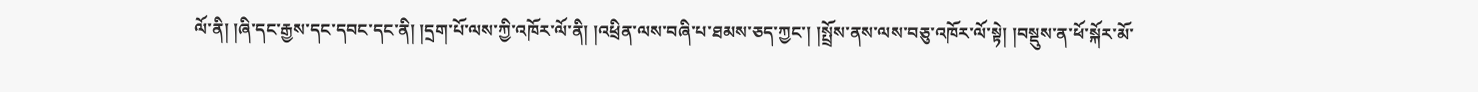ལོ་ནི། །ཞི་དང་རྒྱས་དང་དབང་དང་ནི། །དྲག་པོ་ལས་ཀྱི་འཁོར་ལོ་ནི། །འཕྲིན་ལས་བཞི་པ་ཐམས་ཅད་ཀྱང་། །སྤྲོས་ནས་ལས་བཅུ་འཁོར་ལོ་སྟེ། །བསྡུས་ན་ཕོ་སྐོར་མོ་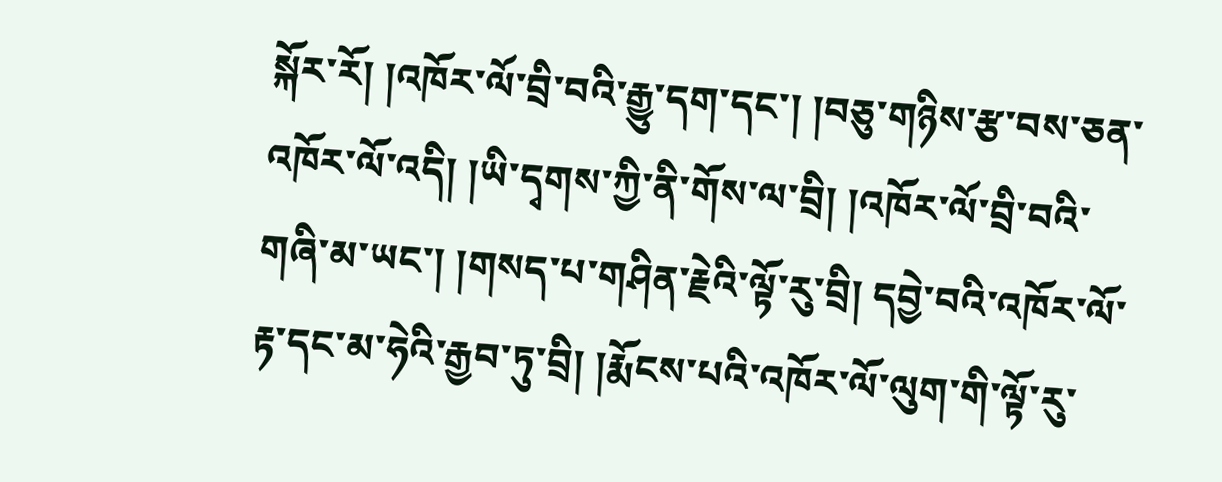སྐོར་རོ། །འཁོར་ལོ་བྲི་བའི་རྒྱུ་དག་དང་། །བཅུ་གཉིས་རྩ་བས་ཅན་འཁོར་ལོ་འདི། །ཡི་དྭགས་ཀྱི་ནི་གོས་ལ་བྲི། །འཁོར་ལོ་བྲི་བའི་གཞི་མ་ཡང་། །གསད་པ་གཤིན་རྗེའི་ལྟོ་རུ་བྲི། དབྱེ་བའི་འཁོར་ལོ་རྟ་དང་མ་ཧེའི་རྒྱབ་ཏུ་བྲི། །རྨོངས་པའི་འཁོར་ལོ་ལུག་གི་ལྟོ་རུ་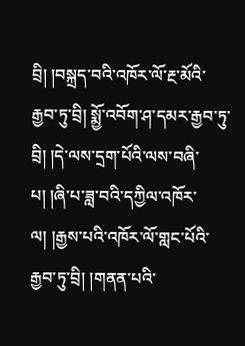བྲི། །བསྐྲད་བའི་འཁོར་ལོ་རྔ་མོའི་རྒྱབ་ཏུ་བྲི། སྨྱོ་འབོག་ཤ་དམར་རྒྱབ་ཏུ་བྲི། །དེ་ལས་དྲག་པོའི་ལས་བཞི་པ། །ཞི་པ་ཟླ་བའི་དཀྱིལ་འཁོར་ལ། །རྒྱས་པའི་འཁོར་ལོ་གླང་པོའི་རྒྱབ་ཏུ་བྲི། །གནན་པའི་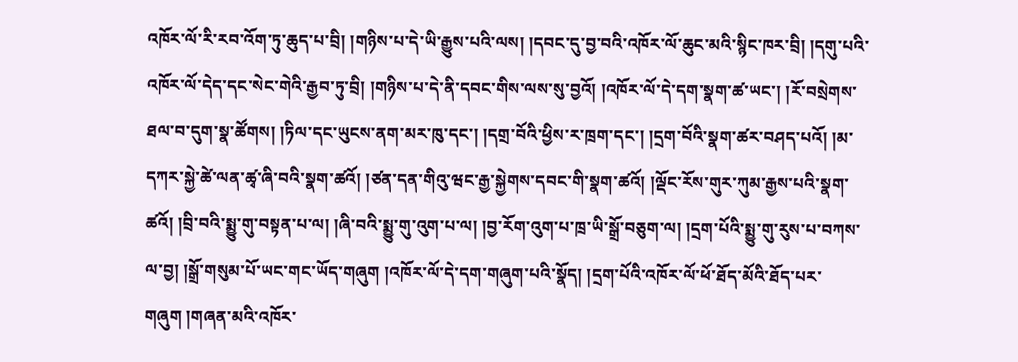འཁོར་ལོ་རི་རབ་འོག་ཏུ་ཆུད་པ་བྲི། །གཉིས་པ་དེ་ཡི་རྒྱུས་པའི་ལས། །དབང་དུ་བྱ་བའི་འཁོར་ལོ་ཆུང་མའི་སྙིང་ཁར་བྲི། །དགུ་པའི་འཁོར་ལོ་དེད་དང་སེང་གེའི་རྒྱབ་ཏུ་བྲི། །གཉིས་པ་དེ་ནི་དབང་གིས་ལས་སུ་བྱའོ། །འཁོར་ལོ་དེ་དག་སྣག་ཚ་ཡང་། །རོ་བསྲེགས་ཐལ་བ་དུག་སྣ་ཚོགས། །ཏིལ་དང་ཡུངས་ནག་མར་ཁུ་དང་། །དགྲ་བོའི་ཕྱིས་ར་ཁྲག་དང་། །དྲག་བོའི་སྣག་ཚར་བཤད་པའོ། །མ་དཀར་སྐྱེ་ཚེ་ལན་ཚྭ་ཞི་བའི་སྣག་ཚའོ། །ཙན་དན་གིའུ་ཝང་རྒྱ་སྐྱེགས་དབང་གི་སྣག་ཚའོ། །ལྡོང་རོས་གུར་ཀུམ་རྒྱས་པའི་སྣག་ཚའོ། །བྲི་བའི་སྨྱུ་གུ་བསྟན་པ་ལ། །ཞི་བའི་སྨྱུ་གུ་འུག་པ་ལ། །བྱ་རོག་འུག་པ་ཁྲ་ཡི་སྒྲོ་བཅུག་ལ། །དྲག་པོའི་སྨྱུ་གུ་རུས་པ་བཀས་ལ་བྱ། །སྒྲོ་གསུམ་པོ་ཡང་གང་ཡོད་གཞུག །འཁོར་ལོ་དེ་དག་གཞུག་པའི་སྣོད། །དྲག་པོའི་འཁོར་ལོ་ཕོ་ཐོད་མོའི་ཐོད་པར་གཞུག །གཞན་མའི་འཁོར་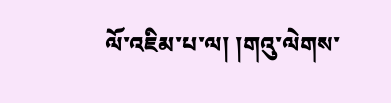ལོ་འཇིམ་པ་ལ། །གའུ་ལེགས་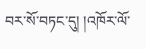བར་སོ་བཏང་དུ། །འཁོར་ལོ་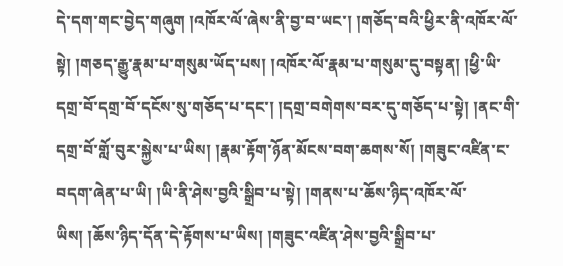དེ་དག་གང་བྱེད་གཞུག །འཁོར་ལོ་ཞེས་ནི་བྱ་བ་ཡང་། །གཅོད་བའི་ཕྱིར་ནི་འཁོར་ལོ་སྟེ། །གཅད་རྒྱུ་རྣམ་པ་གསུམ་ཡོད་པས། །འཁོར་ལོ་རྣམ་པ་གསུམ་དུ་བསྟན། །ཕྱི་ཡི་དགྲ་བོ་དགྲ་བོ་དངོས་སུ་གཅོད་པ་དང་། །དགྲ་བགེགས་བར་དུ་གཅོད་པ་སྟེ། །ནང་གི་དགྲ་བོ་གློ་བུར་སྐྱེས་པ་ཡིས། །རྣམ་རྟོག་ཉོན་མོངས་བག་ཆགས་སོ། །གཟུང་འཛིན་ང་བདག་ཞེན་པ་ཡི། །ཡི་ནི་ཤེས་བྱའི་སྒྲིབ་པ་སྟེ། །གནས་པ་ཆོས་ཉིད་འཁོར་ལོ་ཡིས། །ཆོས་ཉིད་དོན་དེ་རྟོགས་པ་ཡིས། །གཟུང་འཛིན་ཤེས་བྱའི་སྒྲིབ་པ་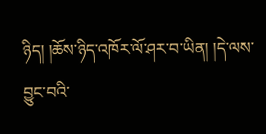ཉིད། །ཆོས་ཉིད་འཁོར་ལོ་ཤར་བ་ཡིན། །དེ་ལས་བྱུང་བའི་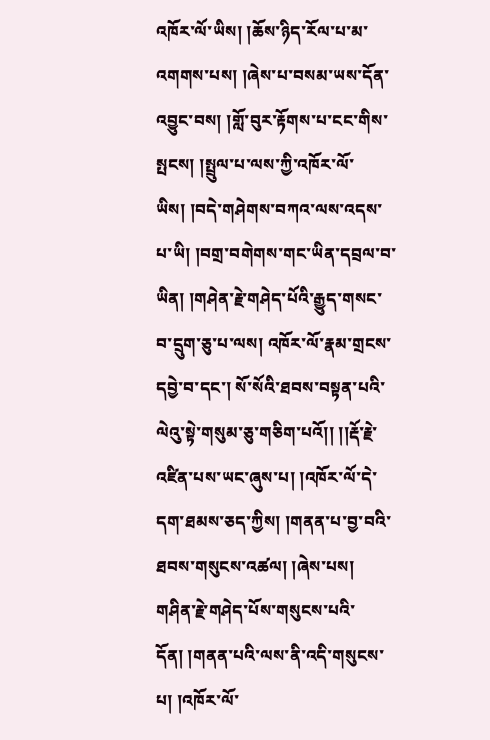འཁོར་ལོ་ཡིས། །ཆོས་ཉིད་རོལ་པ་མ་འགགས་པས། །ཞེས་པ་བསམ་ཡས་དོན་འབྱུང་བས། །གློ་བུར་རྟོགས་པ་ངང་གིས་སྤངས། །སྤྲུལ་པ་ལས་ཀྱི་འཁོར་ལོ་ཡིས། །བདེ་གཤེགས་བཀའ་ལས་འདས་པ་ཡི། །བགྲ་བགེགས་གང་ཡིན་དབྲལ་བ་ཡིན། །གཤེན་རྗེ་གཤེད་པོའི་རྒྱུད་གསང་བ་དྲུག་ཅུ་པ་ལས། འཁོར་ལོ་རྣམ་གྲངས་དབྱེ་བ་དང་། སོ་སོའི་ཐབས་བསྟན་པའི་ལེའུ་སྟེ་གསུམ་ཅུ་གཅིག་པའོ།། །།རྡོ་རྗེ་འཛིན་པས་ཡང་ཞུས་པ། །འཁོར་ལོ་དེ་དག་ཐམས་ཅད་ཀྱིས། །གནན་པ་བྱ་བའི་ཐབས་གསུངས་འཚལ། །ཞེས་པས། གཤིན་རྗེ་གཤེད་པོས་གསུངས་པའི་དོན། །གནན་པའི་ལས་ནི་འདི་གསུངས་པ། །འཁོར་ལོ་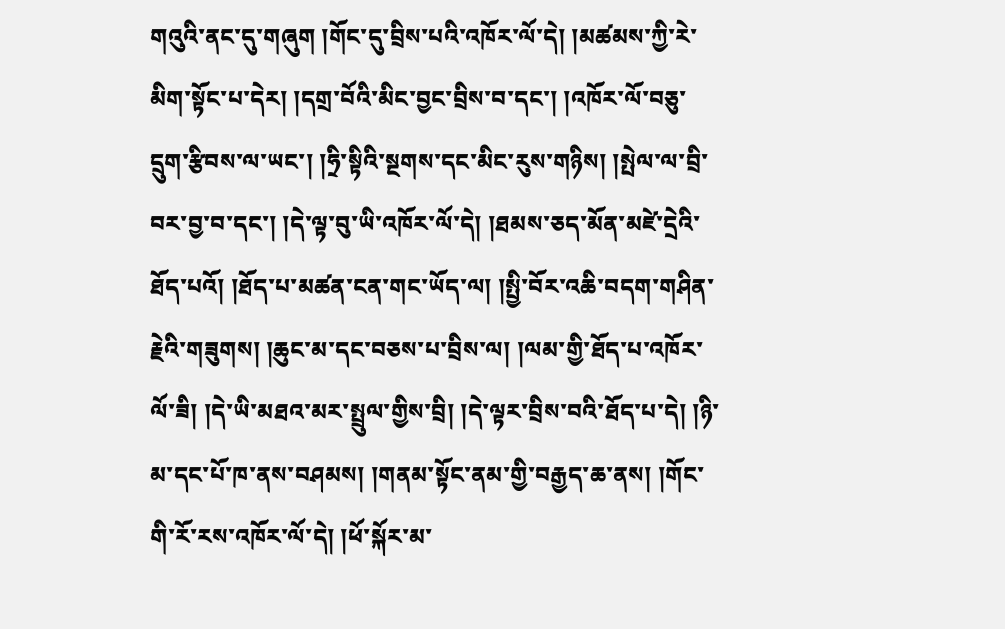གའུའི་ནང་དུ་གཞུག །གོང་དུ་བྲིས་པའི་འཁོར་ལོ་དེ། །མཚམས་ཀྱི་རེ་མིག་སྟོང་པ་དེར། །དགྲ་བོའི་མིང་བྱང་བྲིས་བ་དང་། །འཁོར་ལོ་བཅུ་དྲུག་རྩིབས་ལ་ཡང་། །ཧྲི་སྟིའི་སྔགས་དང་མིང་རུས་གཉིས། །སྤེལ་ལ་བྲི་བར་བྱ་བ་དང་། །དེ་ལྟ་བུ་ཡི་འཁོར་ལོ་དེ། །ཐམས་ཅད་མོན་མཛེ་དྲེའི་ཐོད་པའོ། །ཐོད་པ་མཚན་ངན་གང་ཡོད་ལ། །སྤྱི་བོར་འཆི་བདག་གཤིན་རྗེའི་གཟུགས། །ཆུང་མ་དང་བཅས་པ་བྲིས་ལ། །ལམ་གྱི་ཐོད་པ་འཁོར་ལོ་ཟི། །དེ་ཡི་མཐའ་མར་སྤྲུལ་གྱིས་བྲི། །དེ་ལྟར་བྲིས་བའི་ཐོད་པ་དེ། །ཉི་མ་དང་པོ་ཁ་ནས་བཤམས། །གནམ་སྟོང་ནམ་གྱི་བརྒྱད་ཆ་ནས། །གོང་གི་རོ་རས་འཁོར་ལོ་དེ། །ཕོ་སྐོར་མ་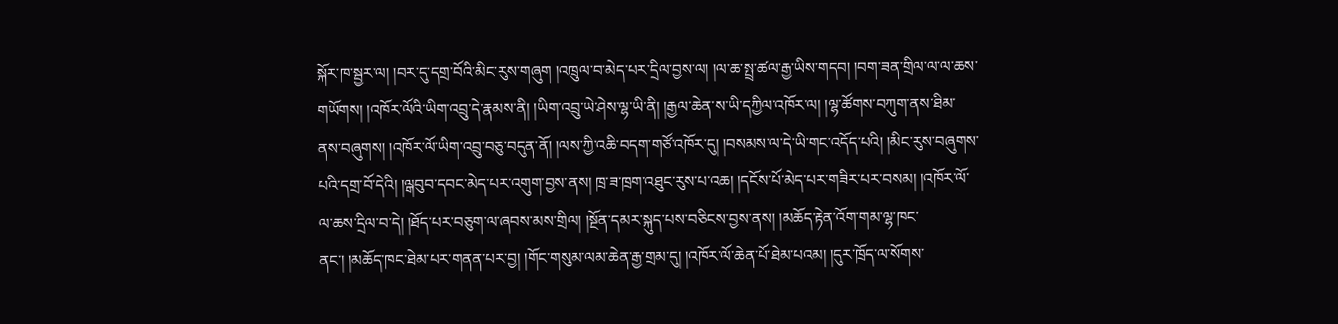སྐོར་ཁ་སྦྱར་ལ། །བར་དུ་དགྲ་བོའི་མིང་རུས་གཞུག །འཁྲུལ་བ་མེད་པར་དྲིལ་བྱས་ལ། །ལ་ཆ་སྤྲ་ཚལ་རྒྱ་ཡིས་གདབ། །བག་ཟན་གྲིལ་ལ་ལ་ཆས་གཡོགས། །འཁོར་ལོའི་ཡིག་འབྲུ་དེ་རྣམས་ནི། །ཡིག་འབྲུ་ཡེ་ཤེས་ལྷ་ཡི་ནི། །རྒྱལ་ཆེན་ས་ཡི་དཀྱིལ་འཁོར་ལ། །ལྷ་ཚོགས་བཀུག་ནས་ཐིམ་ནས་བཞུགས། །འཁོར་ལོ་ཡིག་འབྲུ་བཅུ་བདུན་ནོ། །ལས་ཀྱི་འཆི་བདག་གཙོ་འཁོར་དུ། །བསམས་ལ་དེ་ཡི་གང་འདོད་པའི། །མིང་རུས་བཞུགས་པའི་དགྲ་བོ་དེའི། །ལྒབུབ་དབང་མེད་པར་འགུག་བྱས་ནས། ཁྲ་ཟ་ཁྲག་འཐུང་རུས་པ་འཆ། །དངོས་པོ་མེད་པར་གཟིར་པར་བསམ། །འཁོར་ལོ་ལ་ཆས་དྲིལ་བ་དེ། །ཐོད་པར་བཅུག་ལ་ཞབས་མས་གྲིལ། །སྔོན་དམར་སྐུད་པས་བཅིངས་བྱས་ནས། །མཆོད་རྟེན་འོག་གམ་ལྷ་ཁང་ནང་། །མཆོད་ཁང་ཐེམ་པར་གནན་པར་བྱ། །གོང་གསུམ་ལམ་ཆེན་རྒྱ་གྲམ་དུ། །འཁོར་ལོ་ཆེན་པོ་ཐེམ་པའམ། །དུར་ཁྲོད་ལ་སོགས་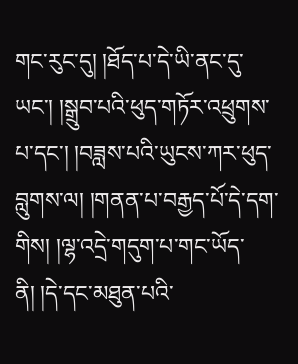གང་རུང་དུ། །ཐོད་པ་དེ་ཡི་ནང་དུ་ཡང་། །སྒྲུབ་པའི་ཕུད་གཏོར་འཕྲུགས་པ་དང་། །བཟླས་པའི་ཡུངས་ཀར་ཕུད་བླུགས་ལ། །གནན་པ་བརྒྱད་པོ་དེ་དག་གིས། །ལྷ་འདྲེ་གདུག་པ་གང་ཡོད་ནི། །དེ་དང་མཐུན་པའི་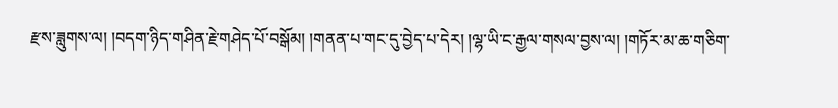རྫས་ཟླུགས་ལ། །བདག་ཉིད་གཤིན་རྗེ་གཤེད་པོ་བསྒོམ། །གནན་པ་གང་དུ་བྱེད་པ་དེར། །ལྷ་ཡི་ང་རྒྱལ་གསལ་བྱས་ལ། །གཏོར་མ་ཆ་གཅིག་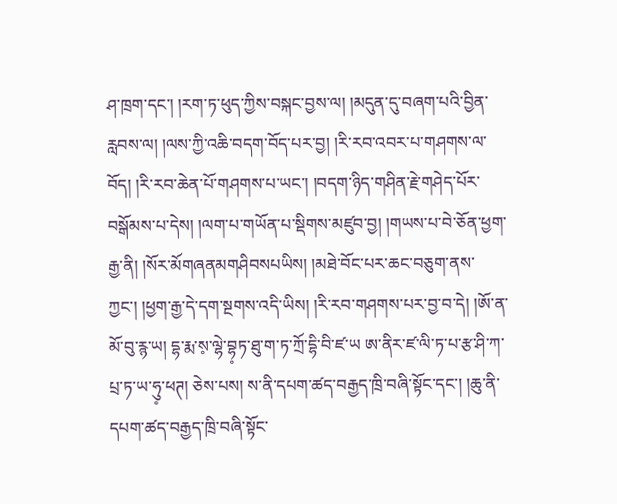ཤ་ཁྲག་དང་། །རག་ཏ་ཕུད་ཀྱིས་བསྐང་བྱས་ལ། །མདུན་དུ་བཞག་པའི་བྱིན་རླབས་ལ། །ལས་ཀྱི་འཆི་བདག་བོད་པར་བྱ། །རི་རབ་འབར་པ་གཤགས་ལ་བོད། །རི་རབ་ཆེན་པོ་གཤགས་པ་ཡང་། །བདག་ཉིད་གཤིན་རྗེ་གཤེད་པོར་བསྒོམས་པ་དེས། །ལག་པ་གཡོན་པ་སྡིགས་མཛུབ་བྱ། །གཡས་པ་བེ་ཅོན་ཕྱག་རྒྱ་ནི། །སོར་མོགཞནམགཤིབསཔཡིས། །མཐེ་བོང་པར་ཆང་བཅུག་ནས་ཀྱང་། །ཕྱག་རྒྱ་དེ་དག་སྔགས་འདི་ཡིས། །རི་རབ་གཤགས་པར་བྱ་བ་དེ། །ཨོ་ན་མོ་བུ་རྙ་ཡ། དྷ་རྨ་ས༷་ལྷེ་བྷ༷ཏ་ཐུ་ག་ཏ་ཀྲོ་དྷི་བི་ཛ་ཡ ཨ་ནིར་ཛ་ལི་ཏ་པ་རྩ་ཤི་ཀ་པྲ་ཏ་ཡ་ཧུ༷་ཕཊ། ཅེས་པས། ས་ནི་དཔག་ཚད་བརྒྱད་ཁྲི་བཞི་སྟོང་དང་། །ཆུ་ནི་དཔག་ཚད་བརྒྱད་ཁྲི་བཞི་སྟོང་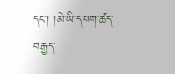དང་། །མེ་ཡི་དཔག་ཚད་བརྒྱད་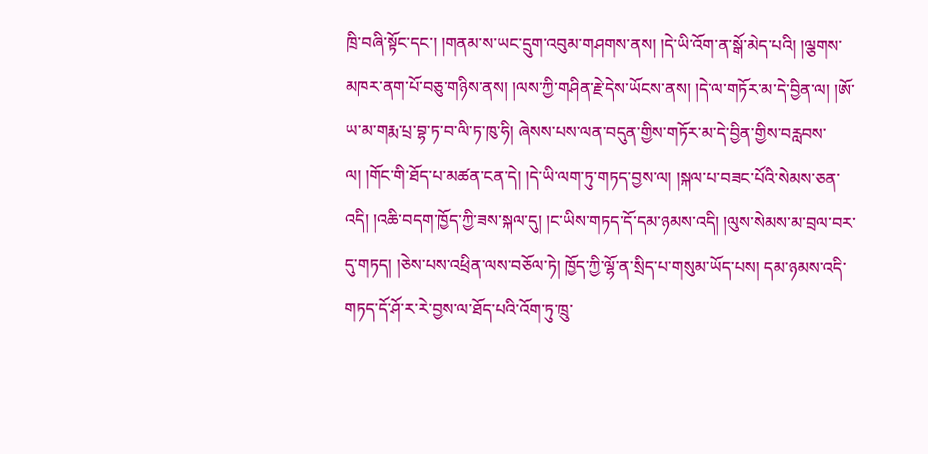ཁྲི་བཞི་སྟོང་དང་། །གནམ་ས་ཡང་དྲུག་འབུམ་གཤགས་ནས། །དེ་ཡི་འོག་ན་སྒོ་མེད་པའི། །ལྕགས་མཁར་ནག་པོ་བཅུ་གཉིས་ནས། །ལས་ཀྱི་གཤིན་རྗེ་དེས་ཡོངས་ནས། །དེ་ལ་གཏོར་མ་དེ་བྱིན་ལ། །ཨོ་ཡ་མ་གརྨ་པྲ་བྷ་ཏ་བ་ལི་ཏ་ཁུ་ཧི། ཞེསས་པས་ལན་བདུན་གྱིས་གཏོར་མ་དེ་བྱིན་གྱིས་བརླབས་ལ། །གོང་གི་ཐོད་པ་མཚན་ངན་དེ། །དེ་ཡི་ལག་ཏུ་གཏད་བྱས་ལ། །སྐལ་པ་བཟང་པོའི་སེམས་ཅན་འདི། །འཆི་བདག་ཁྱོད་ཀྱི་ཟས་སྐལ་དུ། །ང་ཡིས་གཏད་དོ་དམ་ཉམས་འདི། །ལུས་སེམས་མ་བྲལ་བར་དུ་གཏད། །ཅེས་པས་འཕྲིན་ལས་བཅོལ་ཏེ། ཁྱོད་ཀྱི་ལྷོ་ན་སྲིད་པ་གསུམ་ཡོད་པས། དམ་ཉམས་འདི་གཏད་དོ་ཤོ་ར་རེ་བྱས་ལ་ཐོད་པའི་འོག་ཏུ་ཁྲུ་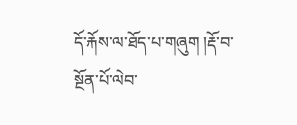དོ་རྐོས་ལ་ཐོད་པ་གཞུག །རྡོ་བ་སྔོན་པོ་ལེབ་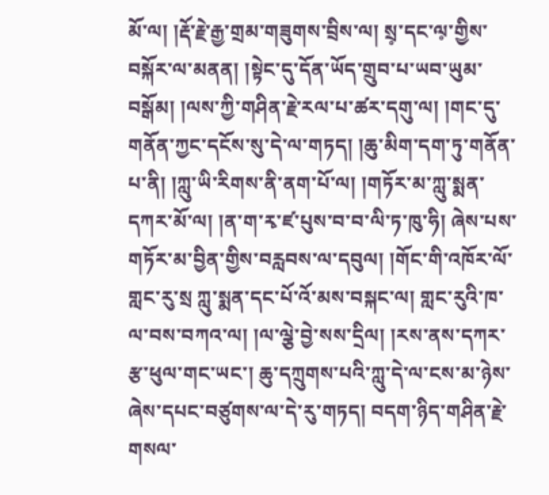མོ་ལ། །རྡོ་རྗེ་རྒྱ་གྲམ་གཟུགས་བྲིས་ལ། སྲ༷་དང་ལ༷་གྱིས་བསྐོར་ལ་མནན། །སྟེང་དུ་དོན་ཡོད་གྲུབ་པ་ཡབ་ཡུམ་བསྒོམ། །ལས་ཀྱི་གཤིན་རྗེ་རལ་པ་ཚར་དགུ་ལ། །གང་དུ་གནོན་ཀྱང་དངོས་སུ་དེ་ལ་གཏད། །ཆུ་མིག་དག་ཏུ་གནོན་པ་ནི། །ཀླུ་ཡི་རིགས་ནི་ནག་པོ་ལ། །གཏོར་མ་ཀླུ་སྨན་དཀར་མོ་ལ། །ན་ག་རྭ་ཛ་པུས་བ་བ་ལི་ཏ་ཁུ་ཧི། ཞེས་པས་གཏོར་མ་བྱིན་གྱིས་བརླབས་ལ་དབུལ། །གོང་གི་འཁོར་ལོ་གླང་རུ་སྲ ཀླུ་སྨན་དང་པོ་འོ་མས་བསྐང་ལ། གླང་རུའི་ཁ་ལ་བས་བཀའ་ལ། །ལ་ལྕེ་བྱེ་སས་དྲིལ། །རས་ནས་དཀར་རྩ་ཕུལ་གང་ཡང་། ཆུ་དཀྲུགས་པའི་ཀླུ་དེ་ལ་ངས་མ་ཉེས་ཞེས་དཔང་བཙུགས་ལ་དེ་རུ་གཏད། བདག་ཉིད་གཤིན་རྗེ་གསལ་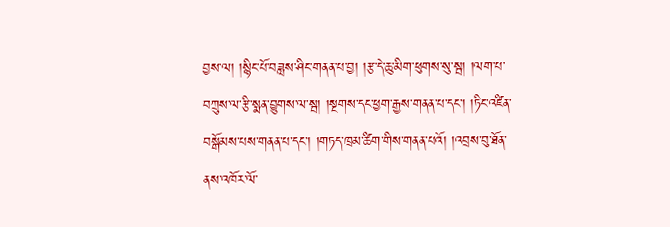བྱས་ལ། །སྙིང་པོ་བཟླས་ཤིང་གནན་པ་བྱ། །རྩ་དེ་ཆུ་མིག་ཕུགས་སུ་སྦ། །ལག་པ་བཀྲུས་ལ་རྩི་སྨན་བྱུགས་ལ་སྦ། །སྔགས་དང་ཕྱག་རྒྱས་གནན་པ་དང་། །ཏིང་འཛིན་བསྒོམས་པས་གནན་པ་དང་། །གཏད་ཁྲམ་ཚིག་གིས་གནན་པའོ། །འབྲས་བུ་ཐོན་ནས་འཁོར་ལོ་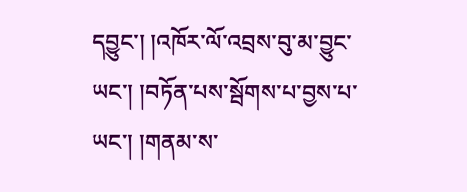དབྱུང་། །འཁོར་ལོ་འབྲས་བུ་མ་བྱུང་ཡང་། །བཏོན་པས་སྦོགས་པ་བྱས་པ་ཡང་། །གནམ་ས་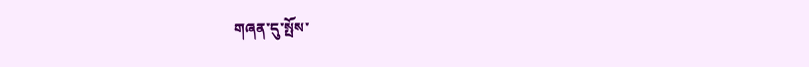གཞན་དུ་སྤོས་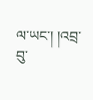ལ་ཡང་། །འབྲ་བུ་